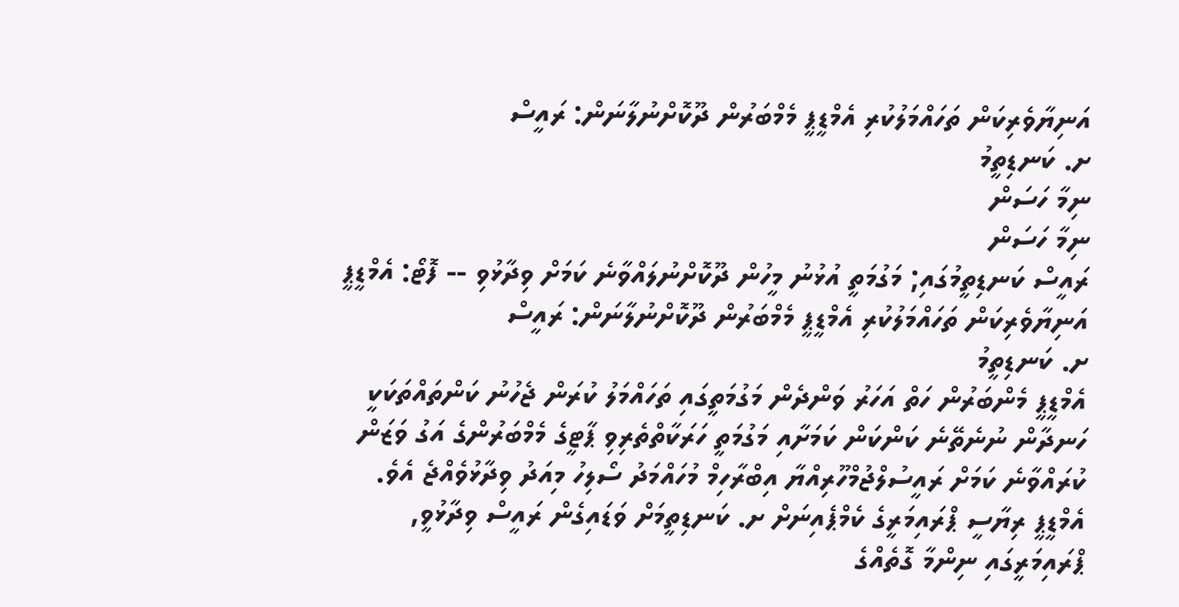އަނިޔާވެރިކަން ތަހައްމަލުކުރި އެމްޑީޕީ މެމްބަރުން ދޫކޮށްނުލާނަން: ރައީސް
ށ. ކަނޑިތީމު
ނިމާ ހަސަން
ނިމާ ހަސަން
ރައީސް ކަނޑިތީމުގައި; މަގުމަތީ އުޅުނު މީހުން ދޫކޮށްނުލައްވާނެ ކަމަށް ވިދާޅުވި -- ފޮޓޯ: އެމްޑީޕީ
އަނިޔާވެރިކަން ތަހައްމަލުކުރި އެމްޑީޕީ މެމްބަރުން ދޫކޮށްނުލާނަން: ރައީސް
ށ. ކަނޑިތީމު
އެމްޑީޕީ މެންބަރުން ހަތް އަހަރު ވަންދެން މަގުމަތީގައި ތަހައްމަލު ކުރަން ޖެހުނު ކަންތައްތަކަކީ ހަނދާން ނުނެތޭނެ ކަންކަން ކަމަށާއި މަގުމަތީ ހަރަކާތްތެރިވި ޕާޓީގެ މެމްބަރުންގެ އަގު ވަޒަން ކުރައްވާނެ ކަމަށް ރައީސުލްޖުމްހޫރިއްޔާ އިބްރާހިމް މުހައްމަދު ސޯލިހު މިއަދު ވިދާޅުވެއްޖެ އެވެ.
އެމްޑީޕީ ރިޔާސީ ޕްރައިމަރީގެ ކެމްޕެއިނަށް ށ. ކަނޑިތީމަށް ވަޑައިގެން ރައީސް ވިދާޅުވީ, ޕްރައިމަރީގައި ނިންމާ ގޮތެއްގެ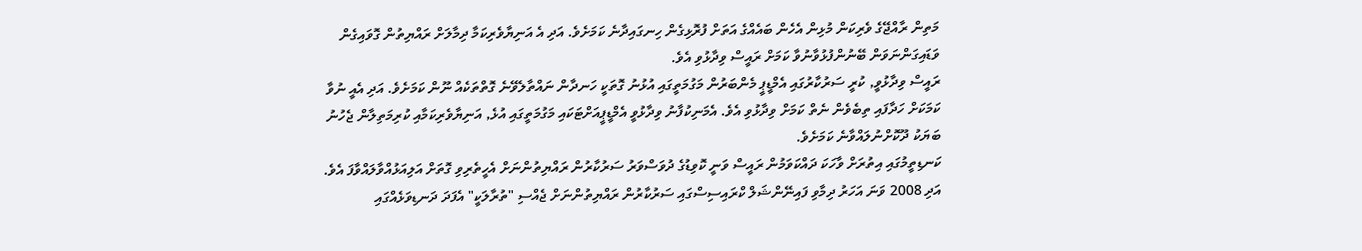މަތިން ރާއްޖޭގެ ވެރިކަން މުޅިން އެހެން ބައެއްގެ އަތަށް ފުރޮޅިގެން ހިނގައިދާނެ ކަމަށެވެ. އަދި އެ އަނިޔާވެރިކަމާ ދިމާލަށް ރައްޔިތުން ގޮވައިގެން ވަޑައިގަންނަވަން ބޭނުންފުޅުވާނުވާ ކަމަށް ރައީސް ވިދާޅުވި އެވެ.
ރައީސް ވިދާޅުވީ, ކުރީ ސަރުކާރުގައި އެމްޑީޕީ މެންބަރުން މަގުމަތީގައި އުޅުނު ގޮތަކީ ހަނދާން ނައްތާލެވޭނެ ގޮތްތަކެއް ނޫން ކަމަށެވެ. އަދި އެއީ ނުވާ ކަމަކަށް ހަދާފައި ތިބެވެން ނެތް ކަމަށް ވިދާޅުވި އެވެ. އެމަނިކުފާނު ވިދާޅުވީ އެމްޑީޕީއަށްޓަކައި މަގުމަތީގައި އުޅެ, އަނިޔާވެރިކަމާއި ކުރިމަތިލާން ޖެހުނު ބަޔަކު ދޫކޮށްނުލައްވާނެ ކަމަށެވެ.
ކަނޑިތީމުގައި އިތުރަށް ވާހަކަ ދައްކަވަމުން ރައީސް ވަނީ ކޮވިޑުގެ ދުވަސްވަރު ސަރުކާރުން ރައްޔިތުންނަށް އެހީތެރިވި ގޮތަށް އަލިއަޅުއްވާލައްވާފަ އެވެ. އަދި 2008 ވަނަ އަހަރު ދިމާވި ފައިނޭންޝަލް ކްރައިސިސްގައި ސަރުކާރުން ރައްޔިތުންނަށް ޖެއްސި "ތުރާލަކީ" އެފަދަ ދަނޑިވަޅެއްގައި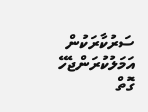ސަރުކާރަކުން އަމަލުކުރަންޖެހޭ ގޮތް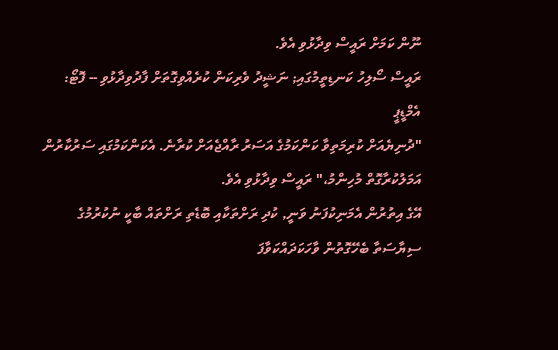ނޫން ކަމަށް ރައީސް ވިދާޅުވި އެވެ.
ރައީސް ސޯލިހު ކަނޑިތީމުގައި; ނަޝީދު ވެރިކަން ކުރެއްވިގޮތަށް ފާދުވިދާޅުވި -- ފޮޓޯ: އެމްޑީޕީ
"ދުނިޔެއަށް ކުރިމަތިވާ ކަންކަމުގެ އަސަރު ރާއްޖެއަށް ކުރާނެ. އެކަންކަމުގައި ސަރުކާރުން އަމަލުކުރާގޮތް މުހިންމު،" ރައީސް ވިދާޅުވި އެވެ.
އޭގެ އިތުރުން އެމަނިކުފަނު ވަނީ, ކުދި ރަށްތަކާއި ބޮޑެތި ރަށްތައް ބާކީ ނުކުރުމުގެ ސިޔާސަތާ ބެހޭގޮތުން ވާހަކަދައްކަވާފަ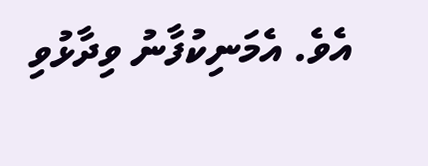އެވެ. އެމަނިކުފާނު ވިދާޅުވި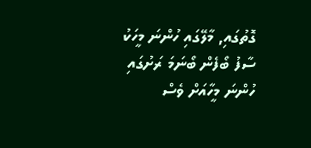ގޮތުގައި, މާލޭގައި ހުންނަ މީހަކު ސާފު ބޯފެން ބޯނަމަ ރަށުގައި ހުންނަ މީހާއަށް ވެސް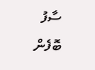ސާފު ބޮފެން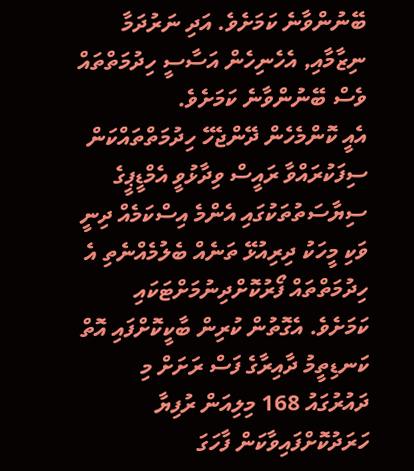ބޭނުންވާނެ ކަމަށެވެ. އަދި ނަރުދަމާ ނިޒާމާއި, އެހެނިހެން އަސާސީ ހިދުމަތްތައް ވެސް ބޭނުންވާނެ ކަމަށެވެ.
އެއީ ކޮންމެހެން ދޭންޖެހޭ ހިދުމަތްތައްކަން ސިފަކުރައްވާ ރައީސް ވިދާޅުވީ އެމްޑީޕީގެ ސިޔާސަތުތަކުގައި އެންމެ އިސްކަމެއް ދިނީ ވަކި މީހަކު ދިރިއުޅޭ ތަނެއް ބެލުމެއްނެތި އެ ހިދުމަތްތައް ފޯރުކޮށްދިނުމަށްޓަކައި ކަމަށެވެ. އެގޮތުން ކުރިން ބާކީކޮށްފައި އޮތް ކަނޑިތީމު ދާއިރާގެ ފަސް ރަށަށް މި ދައުރުގައު 168 މިލިއަން ރުފިޔާ ހަރަދުކޮށްފައިވާކަން ފާހަގަ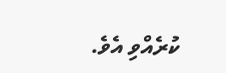ކުރެއްވި އެވެ.